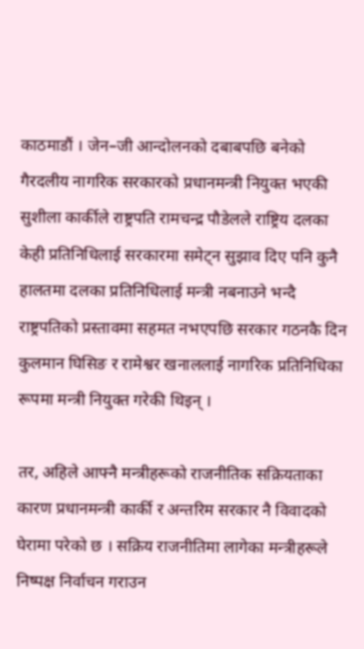काठमाडौं । जेन–जी आन्दोलनको दबाबपछि बनेको गैरदलीय नागरिक सरकारको प्रधानमन्त्री नियुक्त भएकी सुशीला कार्कीले राष्ट्रपति रामचन्द्र पौडेलले राष्ट्रिय दलका केही प्रतिनिधिलाई सरकारमा समेट्न सुझाव दिए पनि कुनै हालतमा दलका प्रतिनिधिलाई मन्त्री नबनाउने भन्दै राष्ट्रपतिको प्रस्तावमा सहमत नभएपछि सरकार गठनकै दिन कुलमान घिसिङ र रामेश्वर खनाललाई नागरिक प्रतिनिधिका रूपमा मन्त्री नियुक्त गरेकी थिइन् ।

तर, अहिले आफ्नै मन्त्रीहरूको राजनीतिक सक्रियताका कारण प्रधानमन्त्री कार्की र अन्तरिम सरकार नै विवादको घेरामा परेको छ । सक्रिय राजनीतिमा लागेका मन्त्रीहरूले निष्पक्ष निर्वाचन गराउन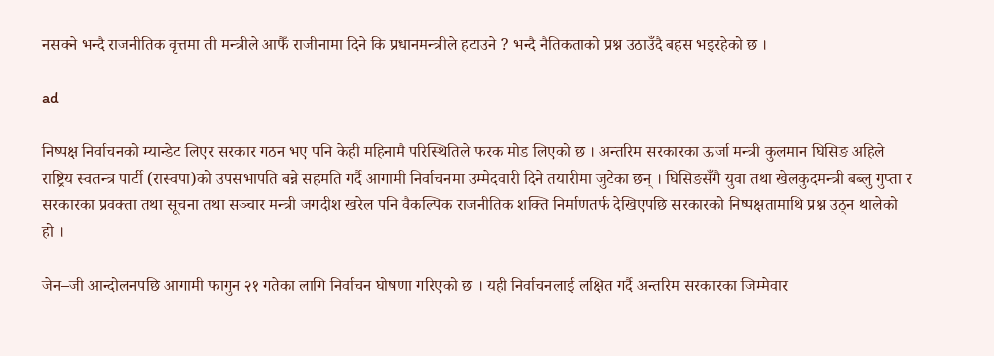नसक्ने भन्दै राजनीतिक वृत्तमा ती मन्त्रीले आफैँ राजीनामा दिने कि प्रधानमन्त्रीले हटाउने ? भन्दै नैतिकताको प्रश्न उठाउँदै बहस भइरहेको छ ।

ad

निष्पक्ष निर्वाचनको म्यान्डेट लिएर सरकार गठन भए पनि केही महिनामै परिस्थितिले फरक मोड लिएको छ । अन्तरिम सरकारका ऊर्जा मन्त्री कुलमान घिसिङ अहिले राष्ट्रिय स्वतन्त्र पार्टी (रास्वपा)को उपसभापति बन्ने सहमति गर्दै आगामी निर्वाचनमा उम्मेदवारी दिने तयारीमा जुटेका छन् । घिसिङसँगै युवा तथा खेलकुदमन्त्री बब्लु गुप्ता र सरकारका प्रवक्ता तथा सूचना तथा सञ्चार मन्त्री जगदीश खरेल पनि वैकल्पिक राजनीतिक शक्ति निर्माणतर्फ देखिएपछि सरकारको निष्पक्षतामाथि प्रश्न उठ्न थालेको हो ।

जेन–जी आन्दोलनपछि आगामी फागुन २१ गतेका लागि निर्वाचन घोषणा गरिएको छ । यही निर्वाचनलाई लक्षित गर्दै अन्तरिम सरकारका जिम्मेवार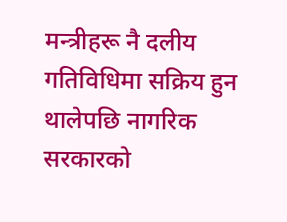मन्त्रीहरू नै दलीय गतिविधिमा सक्रिय हुन थालेपछि नागरिक सरकारको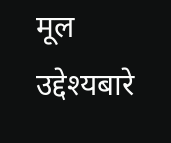मूल उद्देश्यबारे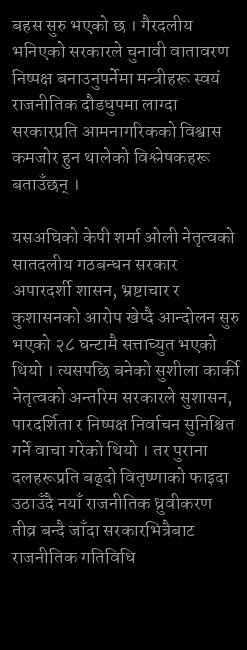बहस सुरु भएको छ । गैरदलीय भनिएको सरकारले चुनावी वातावरण निष्पक्ष बनाउनुपर्नेमा मन्त्रीहरू स्वयं राजनीतिक दौडधुपमा लाग्दा सरकारप्रति आमनागरिकको विश्वास कमजोर हुन थालेको विश्लेषकहरू बताउँछन् ।

यसअघिको केपी शर्मा ओली नेतृत्वको सातदलीय गठबन्धन सरकार अपारदर्शी शासन, भ्रष्टाचार र कुशासनको आरोप खेप्दै आन्दोलन सुरु भएको २८ घन्टामै सत्ताच्युत भएको थियो । त्यसपछि बनेको सुशीला कार्की नेतृत्वको अन्तरिम सरकारले सुशासन, पारदर्शिता र निष्पक्ष निर्वाचन सुनिश्चित गर्ने वाचा गरेको थियो । तर पुराना दलहरूप्रति बढ्दो वितृष्णाको फाइदा उठाउँदै नयाँ राजनीतिक ध्रुवीकरण तीव्र बन्दै जाँदा सरकारभित्रैबाट राजनीतिक गतिविधि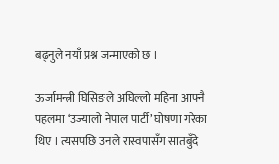बढ्नुले नयाँ प्रश्न जन्माएको छ ।

ऊर्जामन्त्री घिसिङले अघिल्लो महिना आफ्नै पहलमा ‘उज्यालो नेपाल पार्टी’ घोषणा गरेका थिए । त्यसपछि उनले रास्वपासँग सातबुँदे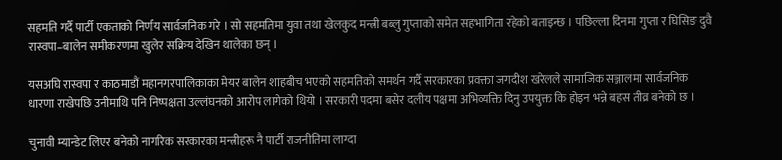सहमति गर्दै पार्टी एकताको निर्णय सार्वजनिक गरे । सो सहमतिमा युवा तथा खेलकुद मन्त्री बब्लु गुप्ताको समेत सहभागिता रहेको बताइन्छ । पछिल्ला दिनमा गुप्ता र घिसिङ दुवै रास्वपा–बालेन समीकरणमा खुलेर सक्रिय देखिन थालेका छन् ।

यसअघि रास्वपा र काठमाडौं महानगरपालिकाका मेयर बालेन शाहबीच भएको सहमतिको समर्थन गर्दै सरकारका प्रवक्ता जगदीश खरेलले सामाजिक सञ्जालमा सार्वजनिक धारणा राखेपछि उनीमाथि पनि निष्पक्षता उल्लंघनको आरोप लागेको थियो । सरकारी पदमा बसेर दलीय पक्षमा अभिव्यक्ति दिनु उपयुक्त कि होइन भन्ने बहस तीव्र बनेको छ ।

चुनावी म्यान्डेट लिएर बनेको नागरिक सरकारका मन्त्रीहरू नै पार्टी राजनीतिमा लाग्दा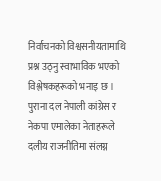निर्वाचनको विश्वसनीयतामाथि प्रश्न उठ्नु स्वाभाविक भएको विश्लेषकहरूको भनाइ छ । पुराना दल नेपाली कांग्रेस र नेकपा एमालेका नेताहरूले दलीय राजनीतिमा संलग्न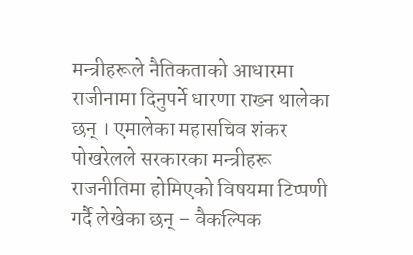मन्त्रीहरूले नैतिकताको आधारमा राजीनामा दिनुपर्ने धारणा राख्न थालेका छन् । एमालेका महासचिव शंकर पोखरेलले सरकारका मन्त्रीहरू राजनीतिमा होमिएको विषयमा टिप्पणी गर्दै लेखेका छन् – वैकल्पिक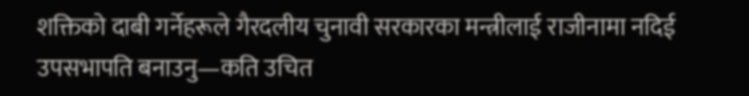शक्तिको दाबी गर्नेहरूले गैरदलीय चुनावी सरकारका मन्त्रीलाई राजीनामा नदिई उपसभापति बनाउनु—कति उचित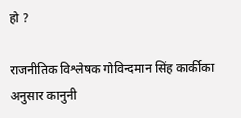हो ?

राजनीतिक विश्लेषक गोविन्दमान सिंह कार्कीका अनुसार कानुनी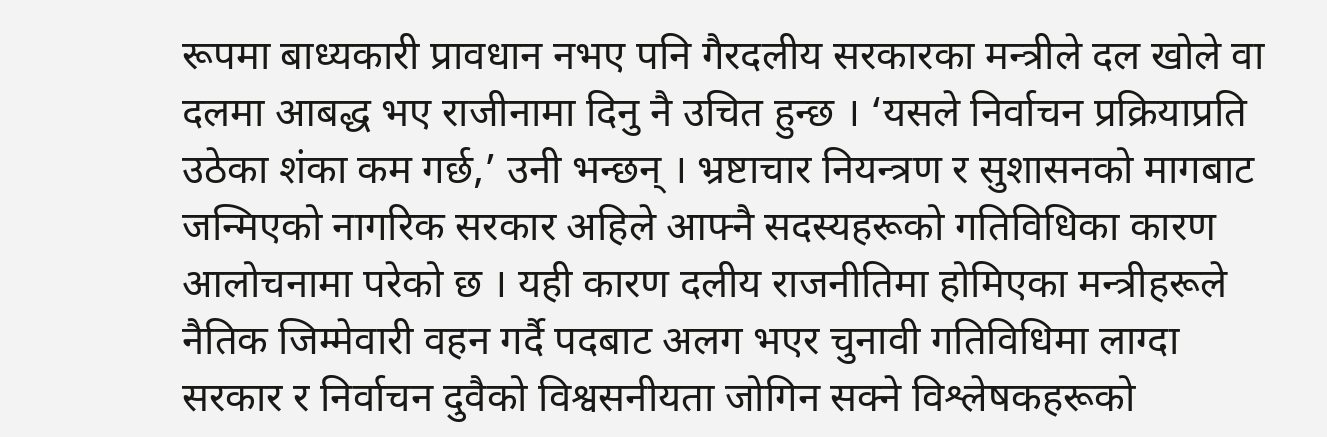रूपमा बाध्यकारी प्रावधान नभए पनि गैरदलीय सरकारका मन्त्रीले दल खोले वा दलमा आबद्ध भए राजीनामा दिनु नै उचित हुन्छ । ‘यसले निर्वाचन प्रक्रियाप्रति उठेका शंका कम गर्छ,’ उनी भन्छन् । भ्रष्टाचार नियन्त्रण र सुशासनको मागबाट जन्मिएको नागरिक सरकार अहिले आफ्नै सदस्यहरूको गतिविधिका कारण आलोचनामा परेको छ । यही कारण दलीय राजनीतिमा होमिएका मन्त्रीहरूले नैतिक जिम्मेवारी वहन गर्दै पदबाट अलग भएर चुनावी गतिविधिमा लाग्दा सरकार र निर्वाचन दुवैको विश्वसनीयता जोगिन सक्ने विश्लेषकहरूको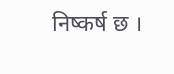निष्कर्ष छ ।